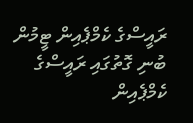ރައީސްގެ ކެމްޕެއިން ޓީމުން ބުނި ގޮތުގައި ރައީސްގެ ކެމްޕެއިން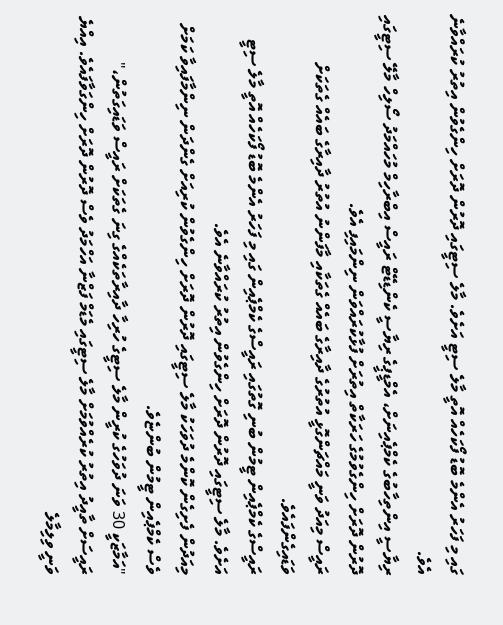ގައި މި ފަހަރު އެންމެ ބޮޑު ފޯކަހެއް އޮތީ މާލެ ސިޓީ އަށެވެ. މާލެ ސިޓީގައި ދޮރުން ދޮރަށް ހިންގެވުން އިތުރު ކުރައްވާނެ އެވެ.
ރިޔާސީ އިންތިހާބުގެ ކެމްޕެއިނަށް، އެމްޑީޕީގެ ރިޔާސީ ކެންޑިޑޭޓް ރައީސް އިބްރާހިމް މުހައްމަދު ސޯލިހް މާލޭ ސިޓީގައި ދޮރުން ދޮރަށް ހިންގެވުމުގެ ހަރަކާތް އިތުރަށް ފުޅާކުރައްވަން ނިންމައިފި އެވެ.
ރައީސް މިއަދު ވަނީ މައްޗަންގޮޅީ އުތުރުގެ ދާއިރާގެ ބައެއް ގެތަކާއި މާފަންނު އުތުރު ދާއިރާގެ ބައެއް ގެތަކަށް ވަޑައިގެންފައެވެ.
ރައީސްގެ ކެމްޕެއިން ޓީމުން ބުނި ގޮތުގައި ރައީސްގެ ކެމްޕެއިން ގައި މި ފަހަރު އެންމެ ބޮޑު ފޯކަހެއް އޮތީ މާލެ ސިޓީ އަށެވެ. މާލެ ސިޓީގައި ދޮރުން ދޮރަށް ހިންގެވުން އިތުރު ކުރައްވާނެ އެވެ.
މިއަދުން ފެށިގެން ކޮންމެ ދުވަހަކު މާލެ ސިޓީގައި ދޮރުން ދޮރަށް ހިންގެވުން ކުރިއަށް ގެންދަން ނިންމާފައިވާ ކަމަށް ވެސް ކެމްޕެއިން ޓީމުން ބުންޏެވެ.
"އަމާޒަކީ 30 ވަނަ ދުވަހުގެ ކުރީން މާލެ ސިޓީގެ ހުރިހާ ދާއިރާތަކެއްގެ ގިނަ ގެތަކަށް ރައީސް ވަޑައިގަތުން،"
ރައީސަށް ތާއީދު އިތުރު ކުރެއްވުމަށް މާލެ ސިޓީގައި މެޑަމް ފަޒްނާ އަހްމަދު ވެސް ދޮރުން ދޮރަށް ހިންގަވާފައެވެ. އިއްޔެ ވަނީ ވިލިމާލެ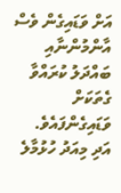އަށް ވަޑައިގެން ވެސް އާންމުންނާއި ބައްދަލު ކުރައްވާ ގެތަކަށް ވަޑައިގެންފައެވެ.
އަދި މިއަދު ހުޅުމާލެ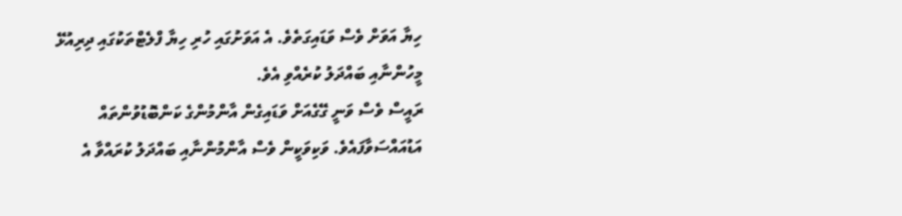ހިޔާ އަވަށް ވެސް ވަޑައިގަތެވެ. އެ އަވަށުގައި ހުރި ހިޔާ ފްލެޓްތަކުގައި ދިރިއުޅޭ މީހުންނާއި ބައްދަލު ކުރެއްވި އެވެ.
ރައީސް ވެސް ވަނީ ގޭގެއަށް ވަޑައިގެން އާންމުންގެ ކަންބޮޑުވުންތައް އަޑުއައްސަވާފައެވެ. ވަކިވަކީން ވެސް އާންމުންނާއި ބައްދަލު ކުރައްވާ އެ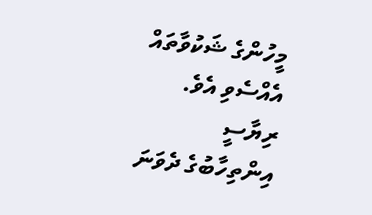މީހުންގެ ޝަކުވާތައް އެއްސެވި އެވެ.
ރިޔާސީ އިންތިހާބުގެ ދެވަނަ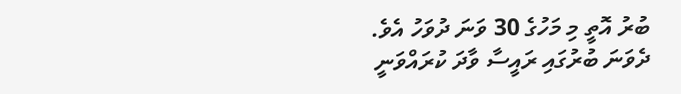ބުރު އޮތީ މި މަހުގެ 30 ވަނަ ދުވަހު އެވެ.
ދެވަނަ ބުރުގައި ރައީސާ ވާދަ ކުރައްވަނީ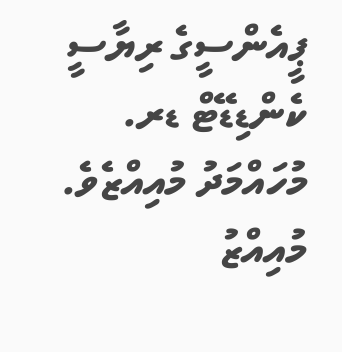ޕީއެންސީގެ ރިޔާސީ ކެންޑިޑޭޓް ޑރ. މުހައްމަދު މުއިއްޒެވެ. މުއިއްޒު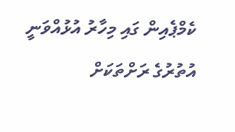ކެމްޕެއިން ގައި މިހާރު އުޅުއްވަނީ އުތުރުގެ ރަށްތަކަށް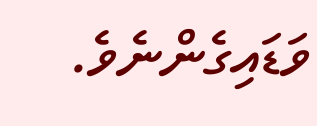ވަޑައިގެންނެވެ.